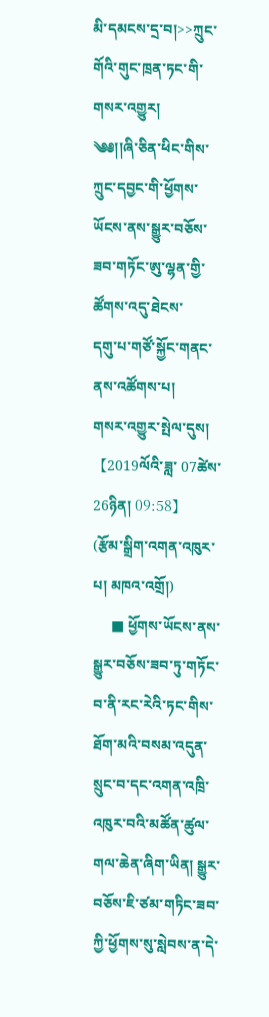མི་དམངས་དྲ་བ།>>ཀྲུང་གོའི་གུང་ཁྲན་ཏང་གི་གསར་འགྱུར།
༄༅།།ཞི་ཅིན་ཕིང་གིས་ཀྲུང་དབྱང་གི་ཕྱོགས་ཡོངས་ནས་སྒྱུར་བཅོས་ཟབ་གཏོང་ཨུ་ལྷན་གྱི་ཚོགས་འདུ་ཐེངས་
དགུ་པ་གཙོ་སྐྱོང་གནང་ནས་འཚོགས་པ།
གསར་འགྱུར་སྤེལ་དུས།  【2019ལོའི་ཟླ་ 07ཚེས་26ཉིན། 09:58】   (རྩོམ་སྒྲིག་འགན་འཁུར་པ། མཁའ་འགྲོ།)
     ■ ཕྱོགས་ཡོངས་ནས་སྒྱུར་བཅོས་ཟབ་ཏུ་གཏོང་བ་ནི་རང་རེའི་ཏང་གིས་ཐོག་མའི་བསམ་འདུན་སྲུང་བ་དང་འགན་འཁྲི་འཁུར་བའི་མཚོན་ཚུལ་གལ་ཆེན་ཞིག་ཡིན། སྒྱུར་བཅོས་ཇི་ཙམ་གཏིང་ཟབ་ཀྱི་ཕྱོགས་སུ་སླེབས་ན་དེ་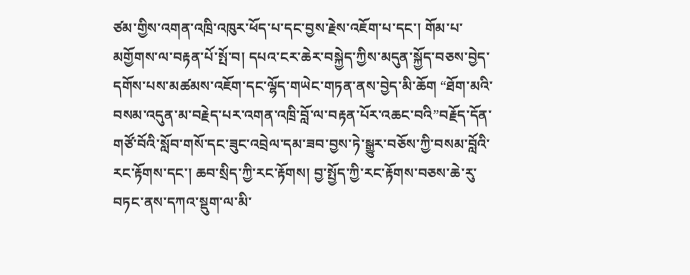ཙམ་གྱིས་འགན་འཁྲི་འཁུར་ཕོད་པ་དང་བྱས་རྗེས་འཇོག་པ་དང་། གོམ་པ་མགྱོགས་ལ་བརྟན་པོ་སྤོ་བ། དཔའ་ངར་ཆེར་བསྐྱེད་ཀྱིས་མདུན་སྐྱོད་བཅས་བྱེད་དགོས་པས་མཚམས་འཇོག་དང་ལྷོད་གཡེང་གཏན་ནས་བྱེད་མི་ཆོག “ཐོག་མའི་བསམ་འདུན་མ་བརྗེད་པར་འགན་འཁྲི་བློ་ལ་བརྟན་པོར་འཆང་བའི”བརྗོད་དོན་གཙོ་བོའི་སློབ་གསོ་དང་ཟུང་འབྲེལ་དམ་ཟབ་བྱས་ཏེ་སྒྱུར་བཅོས་ཀྱི་བསམ་བློའི་རང་རྟོགས་དང་། ཆབ་སྲིད་ཀྱི་རང་རྟོགས། བྱ་སྤྱོད་ཀྱི་རང་རྟོགས་བཅས་ཆེ་རུ་བཏང་ནས་དཀའ་སྡུག་ལ་མི་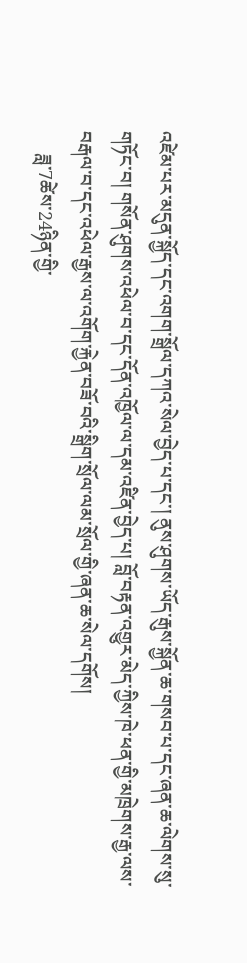འཛེམ་པར་མདུན་སྐྱོད་དང་འགག་སྒྲོལ་དཀའ་སེལ་བྱེད་པ་དང་། ནུས་ཤུགས་ཡོད་རྒུས་སྐྱོན་ཆ་གསབ་པ་དང་ཞན་ཆ་ལེགས་སུ་གཏོང་བ། གསོན་ཤུགས་འཕེལ་བ་དང་དོན་འཁྱོལ་ལ་དམ་འཛིན་བྱེད་པ། བློ་བརྟན་འགྱུར་མེད་ཀྱིས་ཁེ་ཕན་གྱི་མཁྲེགས་རྒྱ་ལས་བརྒལ་བ་དང་འཕེལ་རྒྱས་ལ་འགོག་རྐྱེན་བཟོ་བའི་སྒྲིག་སྲོལ་ལམ་སྲོལ་གྱི་ཞན་ཆ་སེལ་དགོས།
     ཟླ་7ཚེས་24ཉིན་གྱི་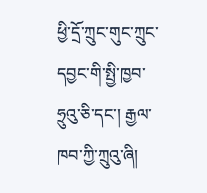ཕྱི་དྲོ་ཀྲུང་གུང་ཀྲུང་དབྱང་གི་སྤྱི་ཁྱབ་ཧྲུའུ་ཅི་དང་། རྒྱལ་ཁབ་ཀྱི་ཀྲུའུ་ཞི།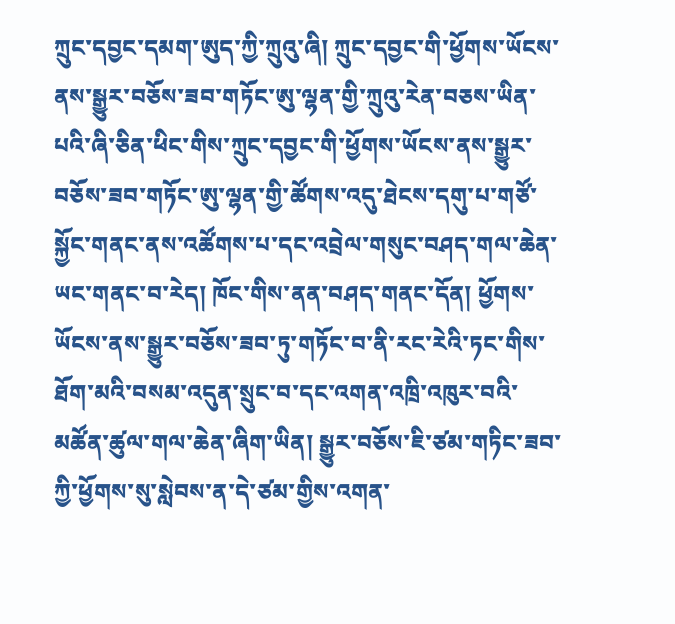ཀྲུང་དབྱང་དམག་ཨུད་ཀྱི་ཀྲུའུ་ཞི། ཀྲུང་དབྱང་གི་ཕྱོགས་ཡོངས་ནས་སྒྱུར་བཅོས་ཟབ་གཏོང་ཨུ་ལྷན་གྱི་ཀྲུའུ་རེན་བཅས་ཡིན་པའི་ཞི་ཅིན་ཕིང་གིས་ཀྲུང་དབྱང་གི་ཕྱོགས་ཡོངས་ནས་སྒྱུར་བཅོས་ཟབ་གཏོང་ཨུ་ལྷན་གྱི་ཚོགས་འདུ་ཐེངས་དགུ་པ་གཙོ་སྐྱོང་གནང་ནས་འཚོགས་པ་དང་འབྲེལ་གསུང་བཤད་གལ་ཆེན་ཡང་གནང་བ་རེད། ཁོང་གིས་ནན་བཤད་གནང་དོན། ཕྱོགས་ཡོངས་ནས་སྒྱུར་བཅོས་ཟབ་ཏུ་གཏོང་བ་ནི་རང་རེའི་ཏང་གིས་ཐོག་མའི་བསམ་འདུན་སྲུང་བ་དང་འགན་འཁྲི་འཁུར་བའི་མཚོན་ཚུལ་གལ་ཆེན་ཞིག་ཡིན། སྒྱུར་བཅོས་ཇི་ཙམ་གཏིང་ཟབ་ཀྱི་ཕྱོགས་སུ་སླེབས་ན་དེ་ཙམ་གྱིས་འགན་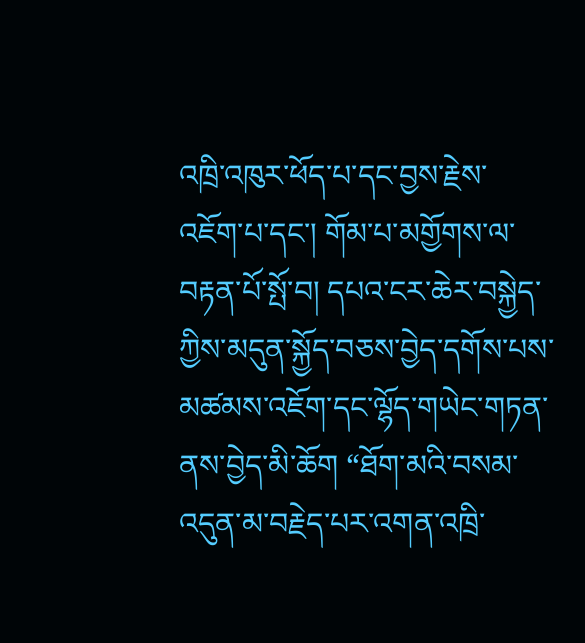འཁྲི་འཁུར་ཕོད་པ་དང་བྱས་རྗེས་འཇོག་པ་དང་། གོམ་པ་མགྱོགས་ལ་བརྟན་པོ་སྤོ་བ། དཔའ་ངར་ཆེར་བསྐྱེད་ཀྱིས་མདུན་སྐྱོད་བཅས་བྱེད་དགོས་པས་མཚམས་འཇོག་དང་ལྷོད་གཡེང་གཏན་ནས་བྱེད་མི་ཆོག “ཐོག་མའི་བསམ་འདུན་མ་བརྗེད་པར་འགན་འཁྲི་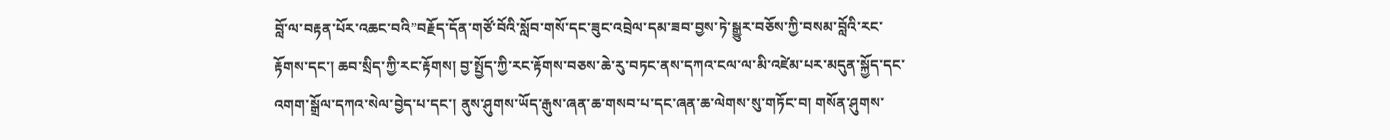བློ་ལ་བརྟན་པོར་འཆང་བའི”བརྗོད་དོན་གཙོ་བོའི་སློབ་གསོ་དང་ཟུང་འབྲེལ་དམ་ཟབ་བྱས་ཏེ་སྒྱུར་བཅོས་ཀྱི་བསམ་བློའི་རང་རྟོགས་དང་། ཆབ་སྲིད་ཀྱི་རང་རྟོགས། བྱ་སྤྱོད་ཀྱི་རང་རྟོགས་བཅས་ཆེ་རུ་བཏང་ནས་དཀའ་ངལ་ལ་མི་འཛེམ་པར་མདུན་སྐྱོད་དང་འགག་སྒྲོལ་དཀའ་སེལ་བྱེད་པ་དང་། ནུས་ཤུགས་ཡོད་རྒུས་ཞན་ཆ་གསབ་པ་དང་ཞན་ཆ་ལེགས་སུ་གཏོང་བ། གསོན་ཤུགས་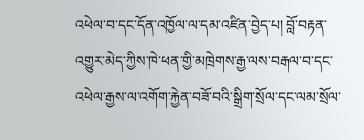འཕེལ་བ་དང་དོན་འཁྱོལ་ལ་དམ་འཛིན་བྱེད་པ། བློ་བརྟན་འགྱུར་མེད་ཀྱིས་ཁེ་ཕན་གྱི་མཁྲེགས་རྒྱ་ལས་བརྒལ་བ་དང་འཕེལ་རྒྱས་ལ་འགོག་རྐྱེན་བཟོ་བའི་སྒྲིག་སྲོལ་དང་ལམ་སྲོལ་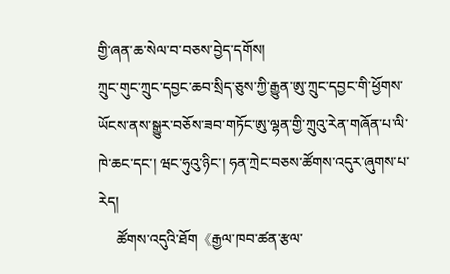གྱི་ཞན་ཆ་སེལ་བ་བཅས་བྱེད་དགོས།
ཀྲུང་གུང་ཀྲུང་དབྱང་ཆབ་སྲིད་ཅུས་ཀྱི་རྒྱུན་ཨུ་ཀྲུང་དབྱང་གི་ཕྱོགས་ཡོངས་ནས་སྒྱུར་བཅོས་ཟབ་གཏོང་ཨུ་ལྷན་གྱི་ཀྲུའུ་རེན་གཞོན་པ་ལི་ཁེ་ཆང་དང་། ཝང་ཧུའུ་ཉིང་། ཧན་ཀྲེང་བཅས་ཚོགས་འདུར་ཞུགས་པ་རེད།
     ཚོགས་འདུའི་ཐོག《རྒྱལ་ཁབ་ཚན་རྩལ་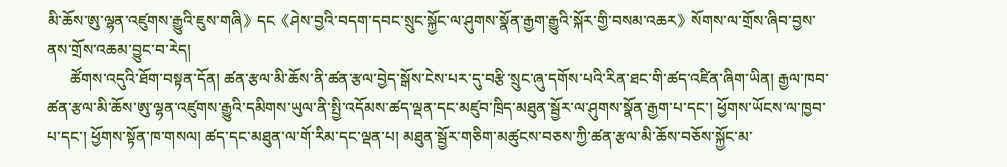མི་ཆོས་ཨུ་ལྷན་འཛུགས་རྒྱུའི་ཇུས་གཞི》དང《ཤེས་བྱའི་བདག་དབང་སྲུང་སྐྱོང་ལ་ཤུགས་སྣོན་རྒྱག་རྒྱུའི་སྐོར་གྱི་བསམ་འཆར》སོགས་ལ་གྲོས་ཞིབ་བྱས་ནས་གྲོས་འཆམ་བྱུང་བ་རེད།
      ཚོགས་འདུའི་ཐོག་བསྟན་དོན། ཚན་རྩལ་མི་ཆོས་ནི་ཚན་རྩལ་བྱེད་སྒོས་ངེས་པར་དུ་བརྩི་སྲུང་ཞུ་དགོས་པའི་རིན་ཐང་གི་ཚད་འཛིན་ཞིག་ཡིན། རྒྱལ་ཁབ་ཚན་རྩལ་མི་ཆོས་ཨུ་ལྷན་འཛུགས་རྒྱུའི་དམིགས་ཡུལ་ནི་སྤྱི་འདོམས་ཚད་ལྡན་དང་མཛུབ་ཁྲིད་མཐུན་སྦྱོར་ལ་ཤུགས་སྣོན་རྒྱག་པ་དང་། ཕྱོགས་ཡོངས་ལ་ཁྱབ་པ་དང་། ཕྱོགས་སྟོན་ཁ་གསལ། ཚད་དང་མཐུན་ལ་གོ་རིམ་དང་ལྡན་པ། མཐུན་སྦྱོར་གཅིག་མཚུངས་བཅས་ཀྱི་ཚན་རྩལ་མི་ཆོས་བཅོས་སྐྱོང་མ་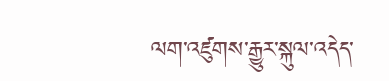ལག་འཛུགས་རྒྱུར་སྐུལ་འདེད་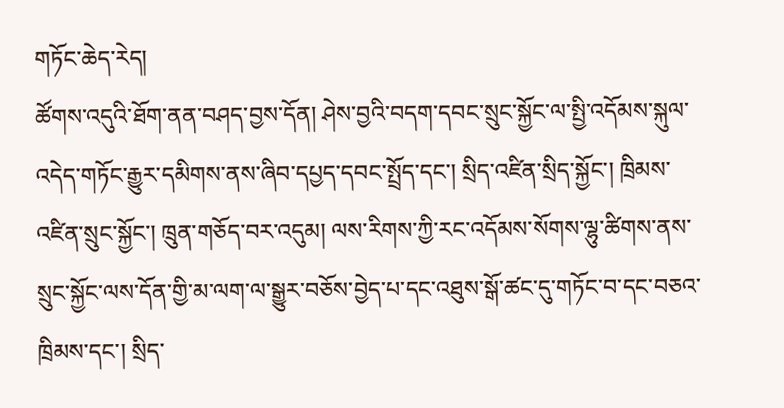གཏོང་ཆེད་རེད།
ཚོགས་འདུའི་ཐོག་ནན་བཤད་བྱས་དོན། ཤེས་བྱའི་བདག་དབང་སྲུང་སྐྱོང་ལ་སྤྱི་འདོམས་སྐུལ་འདེད་གཏོང་རྒྱུར་དམིགས་ནས་ཞིབ་དཔྱད་དབང་སྤྲོད་དང་། སྲིད་འཛིན་སྲིད་སྐྱོང་། ཁྲིམས་འཛིན་སྲུང་སྐྱོང་། ཁྲུན་གཅོད་བར་འདུམ། ལས་རིགས་ཀྱི་རང་འདོམས་སོགས་ལྷུ་ཚིགས་ནས་སྲུང་སྐྱོང་ལས་དོན་གྱི་མ་ལག་ལ་སྒྱུར་བཅོས་བྱེད་པ་དང་འཐུས་སྒོ་ཚང་དུ་གཏོང་བ་དང་བཅའ་ཁྲིམས་དང་། སྲིད་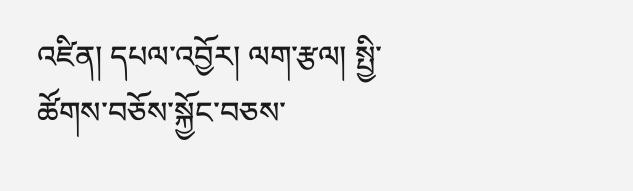འཛིན། དཔལ་འབྱོར། ལག་རྩལ། སྤྱི་ཚོགས་བཅོས་སྐྱོང་བཅས་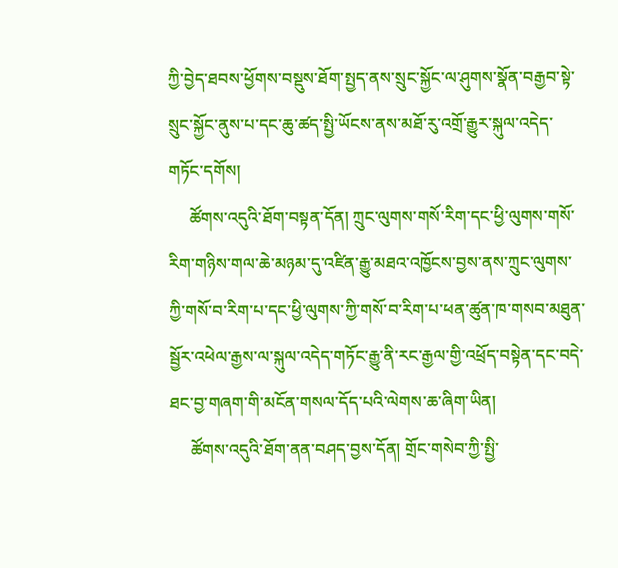ཀྱི་བྱེད་ཐབས་ཕྱོགས་བསྡུས་ཐོག་སྤྱད་ནས་སྲུང་སྐྱོང་ལ་ཤུགས་སྣོན་བརྒྱབ་སྟེ་སྲུང་སྐྱོང་ནུས་པ་དང་ཆུ་ཚད་སྤྱི་ཡོངས་ནས་མཐོ་རུ་འགྲོ་རྒྱུར་སྐུལ་འདེད་གཏོང་དགོས།
     ཚོགས་འདུའི་ཐོག་བསྟན་དོན། ཀྲུང་ལུགས་གསོ་རིག་དང་ཕྱི་ལུགས་གསོ་རིག་གཉིས་གལ་ཆེ་མཉམ་དུ་འཛིན་རྒྱུ་མཐའ་འཁྱོངས་བྱས་ནས་ཀྲུང་ལུགས་ཀྱི་གསོ་བ་རིག་པ་དང་ཕྱི་ལུགས་ཀྱི་གསོ་བ་རིག་པ་ཕན་ཚུན་ཁ་གསབ་མཐུན་སྦྱོར་འཕེལ་རྒྱས་ལ་སྐུལ་འདེད་གཏོང་རྒྱུ་ནི་རང་རྒྱལ་གྱི་འཕྲོད་བསྟེན་དང་བདེ་ཐང་བྱ་གཞག་གི་མངོན་གསལ་དོད་པའི་ལེགས་ཆ་ཞིག་ཡིན།
     ཚོགས་འདུའི་ཐོག་ནན་བཤད་བྱས་དོན། གྲོང་གསེབ་ཀྱི་སྤྱི་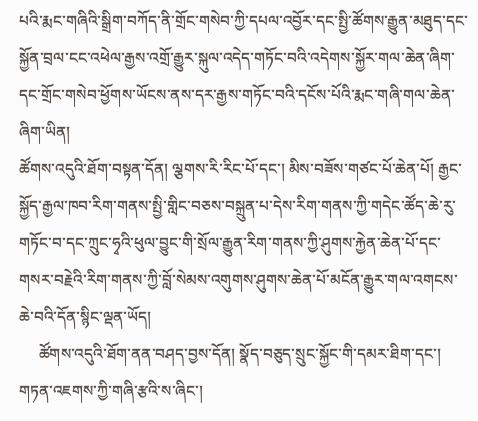པའི་རྨང་གཞིའི་སྒྲིག་བཀོད་ནི་གྲོང་གསེབ་ཀྱི་དཔལ་འབྱོར་དང་སྤྱི་ཚོགས་རྒྱུན་མཐུད་དང་སྐྱོན་བྲལ་ངང་འཕེལ་རྒྱས་འགྲོ་རྒྱུར་སྐུལ་འདེད་གཏོང་བའི་འདེགས་སྐྱོར་གལ་ཆེན་ཞིག་དང་གྲོང་གསེབ་ཕྱོགས་ཡོངས་ནས་དར་རྒྱས་གཏོང་བའི་དངོས་པོའི་རྨང་གཞི་གལ་ཆེན་ཞིག་ཡིན།
ཚོགས་འདུའི་ཐོག་བསྟན་དོན། ལྕགས་རི་རིང་པོ་དང་། མིས་བཟོས་གཙང་པོ་ཆེན་པོ། རྒྱང་སྐྱོད་རྒྱལ་ཁབ་རིག་གནས་སྤྱི་གླིང་བཅས་བསྐྲུན་པ་དེས་རིག་གནས་ཀྱི་གདེང་ཚོད་ཆེ་རུ་གཏོང་བ་དང་ཀྲུང་ཧྭའི་ཕུལ་བྱུང་གི་སྲོལ་རྒྱུན་རིག་གནས་ཀྱི་ཤུགས་རྐྱེན་ཆེན་པོ་དང་གསར་བརྗེའི་རིག་གནས་ཀྱི་བློ་སེམས་འགུགས་ཤུགས་ཆེན་པོ་མངོན་རྒྱུར་གལ་འགངས་ཆེ་བའི་དོན་སྙིང་ལྡན་ཡོད།
     ཚོགས་འདུའི་ཐོག་ནན་བཤད་བྱས་དོན། སྣོད་བཅུད་སྲུང་སྐྱོང་གི་དམར་ཐིག་དང་། གཏན་འཇགས་ཀྱི་གཞི་རྩའི་ས་ཞིང་།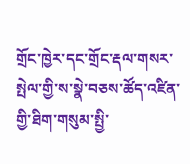གྲོང་ཁྱེར་དང་གྲོང་རྡལ་གསར་སྤེལ་གྱི་ས་སྣེ་བཅས་ཚོད་འཛིན་གྱི་ཐིག་གསུམ་སྤྱི་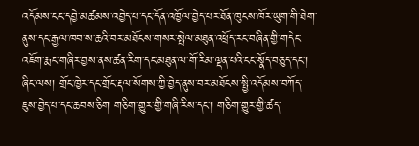འདོམས་ངང་དབྱེ་མཚམས་འབྱེད་པ་དང་དོན་འཁྱོལ་བྱེད་པར་ཐོན་ཁུངས་ཁོར་ཡུག་གི་ཐེག་ནུས་དང་རྒྱལ་ཁབ་ས་ཆའི་བར་མཐོངས་གསར་སྤེལ་མཐུན་འཕྲོད་རང་བཞིན་གྱི་གདེང་འཇོག་རྨང་གཞིར་བྱས་ནས་ཚན་རིག་དང་མཐུན་ལ་གོ་རིམ་ལྡན་པའི་ངང་སྣོད་བཅུད་དང་། ཞིང་ལས། གྲོང་ཁྱེར་དང་གྲོང་རྡལ་སོགས་ཀྱི་བྱེད་ནུས་བར་མཐོངས་སྤྱི་འདོམས་བཀོད་ཇུས་བྱེད་པ་དང་ཆབས་ཅིག གཅིག་གྱུར་གྱི་གཞི་རིས་དང་། གཅིག་གྱུར་གྱི་ཚད་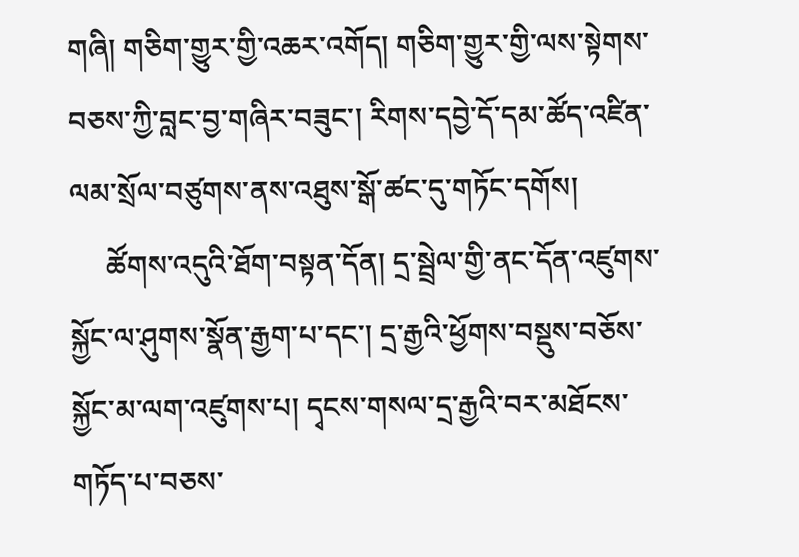གཞི། གཅིག་གྱུར་གྱི་འཆར་འགོད། གཅིག་གྱུར་གྱི་ལས་སྟེགས་བཅས་ཀྱི་བླང་བྱ་གཞིར་བཟུང་། རིགས་དབྱེ་དོ་དམ་ཚོད་འཛིན་ལམ་སྲོལ་བཙུགས་ནས་འཐུས་སྒོ་ཚང་དུ་གཏོང་དགོས།
     ཚོགས་འདུའི་ཐོག་བསྟན་དོན། དྲ་སྦྲེལ་གྱི་ནང་དོན་འཛུགས་སྐྱོང་ལ་ཤུགས་སྣོན་རྒྱག་པ་དང་། དྲ་རྒྱའི་ཕྱོགས་བསྡུས་བཅོས་སྐྱོང་མ་ལག་འཛུགས་པ། དྭངས་གསལ་དྲ་རྒྱའི་བར་མཐོངས་གཏོད་པ་བཅས་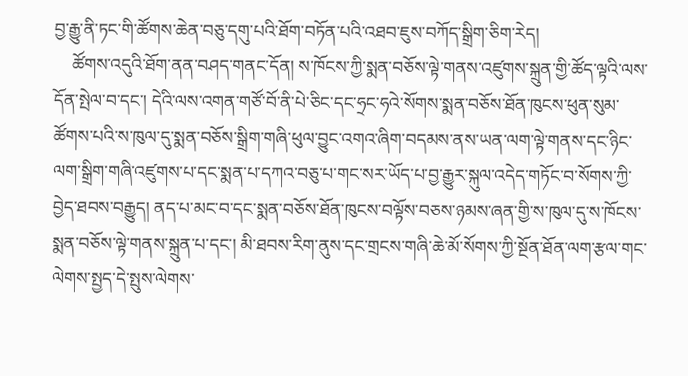བྱ་རྒྱུ་ནི་ཏང་གི་ཚོགས་ཆེན་བཅུ་དགུ་པའི་ཐོག་བཏོན་པའི་འཐབ་ཇུས་བཀོད་སྒྲིག་ཅིག་རེད།
    ཚོགས་འདུའི་ཐོག་ནན་བཤད་གནང་དོན། ས་ཁོངས་ཀྱི་སྨན་བཅོས་ལྟེ་གནས་འཛུགས་སྐྲུན་གྱི་ཚོད་ལྟའི་ལས་དོན་སྤེལ་བ་དང་། དེའི་ལས་འགན་གཙོ་བོ་ནི་པེ་ཅིང་དང་ཧྲང་ཧའེ་སོགས་སྨན་བཅོས་ཐོན་ཁུངས་ཕུན་སུམ་ཚོགས་པའི་ས་ཁུལ་དུ་སྨན་བཅོས་སྒྲིག་གཞི་ཕུལ་བྱུང་འགའ་ཞིག་བདམས་ནས་ཡན་ལག་ལྟེ་གནས་དང་ཉིང་ལག་སྒྲིག་གཞི་འཛུགས་པ་དང་སྨན་པ་དཀའ་བཅུ་པ་གང་སར་ཡོད་པ་བྱ་རྒྱུར་སྐུལ་འདེད་གཏོང་བ་སོགས་ཀྱི་བྱེད་ཐབས་བརྒྱུད། ནད་པ་མང་བ་དང་སྨན་བཅོས་ཐོན་ཁུངས་བལྟོས་བཅས་ཉམས་ཞན་གྱི་ས་ཁུལ་དུ་ས་ཁོངས་སྨན་བཅོས་ལྟེ་གནས་སྐྲུན་པ་དང་། མི་ཐབས་རིག་ནུས་དང་གྲངས་གཞི་ཆེ་མོ་སོགས་ཀྱི་སྔོན་ཐོན་ལག་རྩལ་གང་ལེགས་སྤྱད་དེ་སྤུས་ལེགས་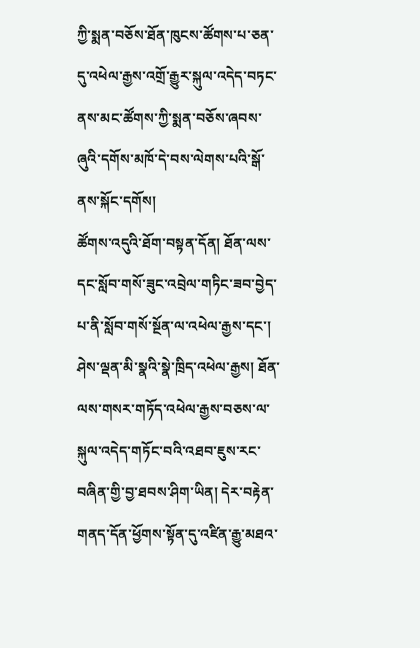ཀྱི་སྨན་བཅོས་ཐོན་ཁུངས་ཚོགས་པ་ཅན་དུ་འཕེལ་རྒྱས་འགྲོ་རྒྱུར་སྐུལ་འདེད་བཏང་ནས་མང་ཚོགས་ཀྱི་སྨན་བཅོས་ཞབས་ཞུའི་དགོས་མཁོ་དེ་བས་ལེགས་པའི་སྒོ་ནས་སྐོང་དགོས།
ཚོགས་འདུའི་ཐོག་བསྟན་དོན། ཐོན་ལས་དང་སློབ་གསོ་ཟུང་འབྲེལ་གཏིང་ཟབ་བྱེད་པ་ནི་སློབ་གསོ་སྔོན་ལ་འཕེལ་རྒྱས་དང་། ཤེས་ལྡན་མི་སྣའི་སྣེ་ཁྲིད་འཕེལ་རྒྱས། ཐོན་ལས་གསར་གཏོད་འཕེལ་རྒྱས་བཅས་ལ་སྐུལ་འདེད་གཏོང་བའི་འཐབ་ཇུས་རང་བཞིན་གྱི་བྱ་ཐབས་ཤིག་ཡིན། དེར་བརྟེན་གནད་དོན་ཕྱོགས་སྟོན་དུ་འཛིན་རྒྱུ་མཐའ་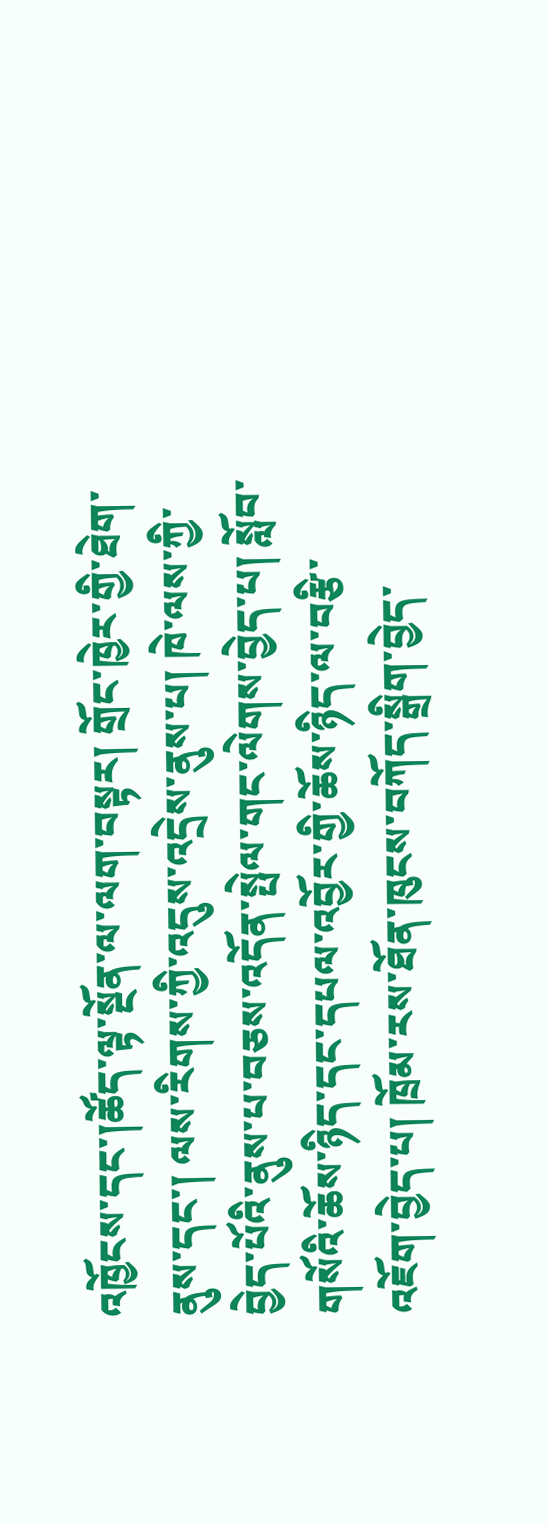འཁྱོངས་དང་།ཚོད་ལྟ་སྔོན་ལ་ལག་བསྟར། གྲོང་ཁྱེར་གྱི་ཐེག་ནུས་དང་། ལས་རིགས་ཀྱི་འདུས་འདྲེས་ནུས་པ། ཁེ་ལས་ཀྱི་བྱེད་པོའི་ནུས་པ་བཅས་འདོན་སྤེལ་གང་ལེགས་བྱེད་པ། སློབ་གསོའི་ཆོས་ཉིད་དང་དཔལ་འབྱོར་གྱི་ཆོས་ཉིད་ལ་བརྩི་འཇོག་བྱེད་པ། ཁྲོམ་རས་ཐོན་ཁུངས་བཀོད་སྒྲིག་བྱེད་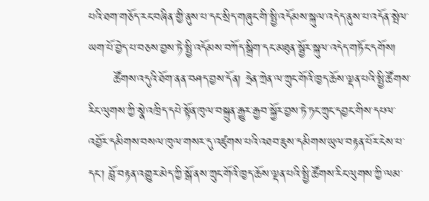པའི་ཐག་གཅོད་རང་བཞིན་གྱི་ནུས་པ་དང་སྲིད་གཞུང་གི་སྤྱི་འདོམས་སྐུལ་འདེད་ནུས་པ་འདོན་སྤེལ་ཡག་པོ་བྱེད་པ་བཅས་བྱས་ཏེ་སྤྱི་འདོམས་བཀོད་སྒྲིག་དང་མཐུན་སྦྱོར་སྐུལ་འདེད་གཏོང་དགོས།
      ཚོགས་འདུའི་ཐོག་ནན་བཤད་བྱས་དོན། ཧྲེན་ཀྲེན་ལ་ཀྲུང་གོའི་ཁྱད་ཆོས་ལྡན་པའི་སྤྱི་ཚོགས་རིང་ལུགས་ཀྱི་སྣེ་འཁྲིད་དཔེ་སྟོན་ཁུལ་བསྐྲུན་རྒྱུར་རྒྱབ་སྐྱོར་བྱས་ཏེ་ཏང་ཀྲུང་དབྱང་གིས་དཔལ་འབྱོར་དམིགས་བསལ་ཁུལ་གསར་དུ་འཛུགས་པའི་འཐབ་ཇུས་དམིགས་ཡུལ་བརྟན་པོར་ངེས་པ་དང་། བློ་བརྟན་འགྱུར་མེད་ཀྱི་སྒོ་ནས་ཀྲུང་གོའི་ཁྱད་ཆོས་ལྡན་པའི་སྤྱི་ཚོགས་རིང་ལུགས་ཀྱི་ལམ་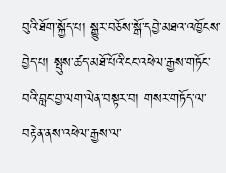བུའི་ཐོག་སྐྱོད་པ། སྒྱུར་བཅོས་སྒོ་དབྱེ་མཐའ་འཁྱོངས་བྱེད་པ། སྤུས་ཚད་མཐོ་པོའི་ངང་འཕེལ་རྒྱས་གཏོང་བའི་བླང་བྱ་ལག་ལེན་བསྟར་བ། གསར་གཏོད་ལ་བརྟེན་ནས་འཕེལ་རྒྱས་ལ་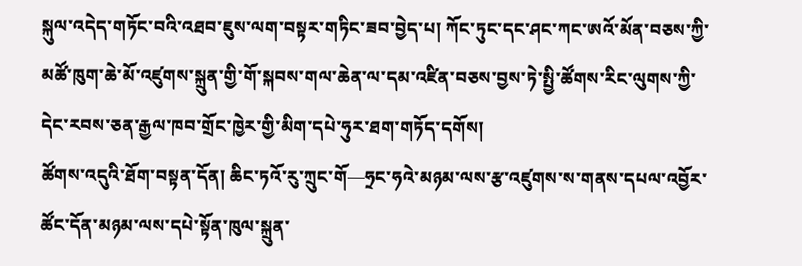སྐུལ་འདེད་གཏོང་བའི་འཐབ་ཇུས་ལག་བསྟར་གཏིང་ཟབ་བྱེད་པ། ཀོང་ཏུང་དང་ཤང་ཀང་ཨའོ་མོན་བཅས་ཀྱི་མཚོ་ཁུག་ཆེ་མོ་འཛུགས་སྐྲུན་གྱི་གོ་སྐབས་གལ་ཆེན་ལ་དམ་འཛིན་བཅས་བྱས་ཏེ་སྤྱི་ཚོགས་རིང་ལུགས་ཀྱི་དེང་རབས་ཅན་རྒྱལ་ཁབ་གྲོང་ཁྱེར་གྱི་མིག་དཔེ་ཧུར་ཐག་གཏོད་དགོས།
ཚོགས་འདུའི་ཐོག་བསྟན་དོན། ཆིང་ཏའོ་རུ་ཀྲུང་གོ—ཧྲང་ཧའེ་མཉམ་ལས་རྩ་འཛུགས་ས་གནས་དཔལ་འབྱོར་ཚོང་དོན་མཉམ་ལས་དཔེ་སྟོན་ཁུལ་སྐྲུན་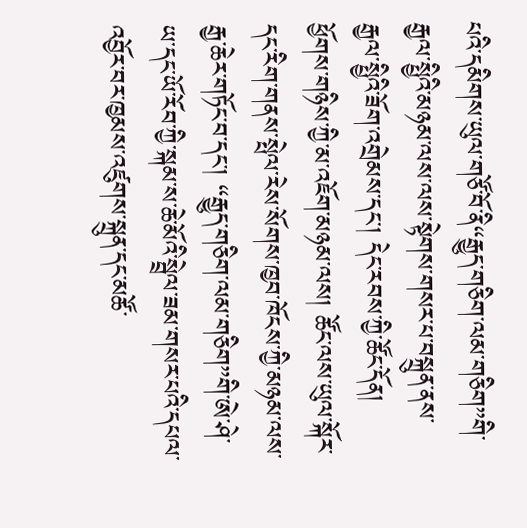པའི་དམིགས་ཡུལ་གཙོ་བོ་ནི“རྒྱུད་གཅིག་ལམ་གཅིག”གི་རྒྱལ་སྤྱིའི་མཉམ་ལས་ལས་སྟེགས་གསར་པ་བསྐྲུན་ནས་རྒྱལ་སྤྱིའི་ཟོག་འགྲེམས་དང་། དེང་རབས་ཀྱི་ཚོང་དོན། ཕྱོགས་གཉིས་ཀྱི་མ་འཇོག་མཉམ་ལས། ཚོང་ལས་ཡུལ་སྐོར་དང་རིག་གནས་སྤེལ་རེས་སོགས་ཁྱབ་ཁོངས་ཀྱི་མཉམ་ལས་རྒྱ་ཆེར་གཏོང་བ་དང་། “རྒྱུད་གཅིག་ལམ་གཅིག”གི་ཨེ་ཤེ་ཡ་དང་ཡོ་རོབ་ཀྱི་སྐམ་ས་ཆེ་མོའི་སྦྲེལ་ཟམ་གསར་པའི་དཔལ་འབྱོར་བར་ཁྱམས་འཛུགས་སྐྲུན་དང་མཚོ་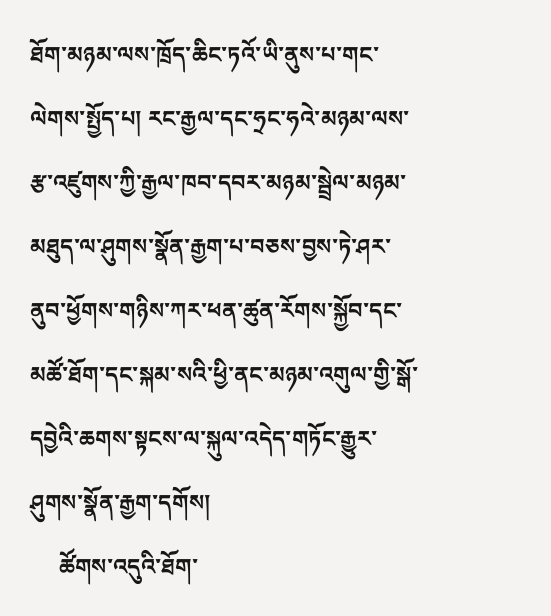ཐོག་མཉམ་ལས་ཁྲོད་ཆིང་ཏའོ་ཡི་ནུས་པ་གང་ལེགས་སྤྱོད་པ། རང་རྒྱལ་དང་ཧྲང་ཧའེ་མཉམ་ལས་རྩ་འཛུགས་ཀྱི་རྒྱལ་ཁབ་དབར་མཉམ་སྦྲེལ་མཉམ་མཐུད་ལ་ཤུགས་སྣོན་རྒྱག་པ་བཅས་བྱས་ཏེ་ཤར་ནུབ་ཕྱོགས་གཉིས་ཀར་ཕན་ཚུན་རོགས་སྐྱོབ་དང་མཚོ་ཐོག་དང་སྐམ་སའི་ཕྱི་ནང་མཉམ་འགུལ་གྱི་སྒོ་དབྱེའི་ཆགས་སྟངས་ལ་སྐུལ་འདེད་གཏོང་རྒྱུར་ཤུགས་སྣོན་རྒྱག་དགོས།
     ཚོགས་འདུའི་ཐོག་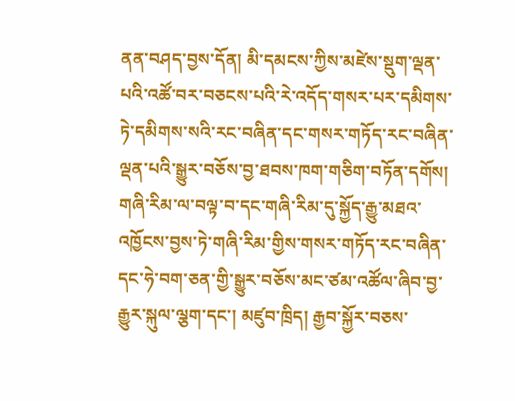ནན་བཤད་བྱས་དོན། མི་དམངས་ཀྱིས་མཛེས་སྡུག་ལྡན་པའི་འཚོ་བར་བཅངས་པའི་རེ་འདོད་གསར་པར་དམིགས་ཏེ་དམིགས་སའི་རང་བཞིན་དང་གསར་གཏོད་རང་བཞིན་ལྡན་པའི་སྒྱུར་བཅོས་བྱ་ཐབས་ཁག་གཅིག་བཏོན་དགོས། གཞི་རིམ་ལ་བལྟ་བ་དང་གཞི་རིམ་དུ་སྐྱོད་རྒྱུ་མཐའ་འཁྱོངས་བྱས་ཏེ་གཞི་རིམ་གྱིས་གསར་གཏོད་རང་བཞིན་དང་ཧེ་བག་ཅན་གྱི་སྒྱུར་བཅོས་མང་ཙམ་འཚོལ་ཞིབ་བྱ་རྒྱུར་སྐུལ་ལྕག་དང་། མཛུབ་ཁྲིད། རྒྱབ་སྐྱོར་བཅས་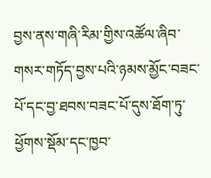བྱས་ནས་གཞི་རིམ་གྱིས་འཚོལ་ཞིབ་གསར་གཏོད་བྱས་པའི་ཉམས་མྱོང་བཟང་པོ་དང་བྱ་ཐབས་བཟང་པོ་དུས་ཐོག་ཏུ་ཕྱོགས་སྡོམ་དང་ཁྱབ་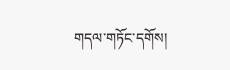གདལ་གཏོང་དགོས།